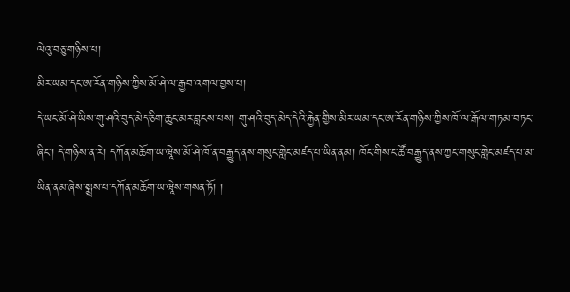ལེའུ་བཅུ་གཉིས་པ།
མིར་ཡམ་དང་ཨ་རོན་གཉིས་ཀྱིས་མོ་ཤེ་ལ་རྒྱབ་འགལ་བྱས་པ།
དེ་ཡང་མོ་ཤེ་ཡིས་གུ་ཤའི་བུད་མེད་ཅིག་ཆུང་མར་བླངས་པས། གུ་ཤའི་བུད་མེད་དེའི་རྐྱེན་གྱིས་མིར་ཡམ་དང་ཨ་རོན་གཉིས་ཀྱིས་ཁོ་ལ་རྒོལ་གཏམ་བཏང་ཞིང་། དེ་གཉིས་ན་རེ། དཀོན་མཆོག་ཡ་ཝཱེས་མོ་ཤེ་ཁོ་ན་བརྒྱུད་ནས་གསུང་གླེང་མཛད་པ་ཡིན་ནམ། ཁོང་གིས་ང་ཚོ་བརྒྱུད་ནས་ཀྱང་གསུང་གླེང་མཛད་པ་མ་ཡིན་ནམ་ཞེས་སྨྲས་པ་དཀོན་མཆོག་ཡ་ཝཱེས་གསན་ཏོ། །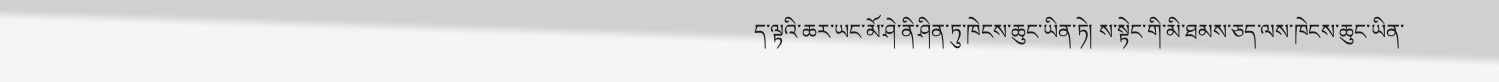ད་ལྟའི་ཆར་ཡང་མོ་ཤེ་ནི་ཤིན་ཏུ་ཁེངས་ཆུང་ཡིན་ཏེ། ས་སྟེང་གི་མི་ཐམས་ཅད་ལས་ཁེངས་ཆུང་ཡིན་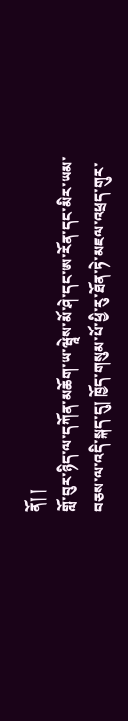ནོ། །
གློ་བུར་ཉིད་ལ་དཀོན་མཆོག་ཡ་ཝཱེས་མོ་ཤེ་དང་ཨ་རོན་དང་མིར་ཡམ་བཅས་ལ་འདི་སྐད་དུ། ཁྱོད་གསུམ་པོ་ཕྱི་རུ་ཐོན་ཏེ་མཇལ་འཕྲད་གུར་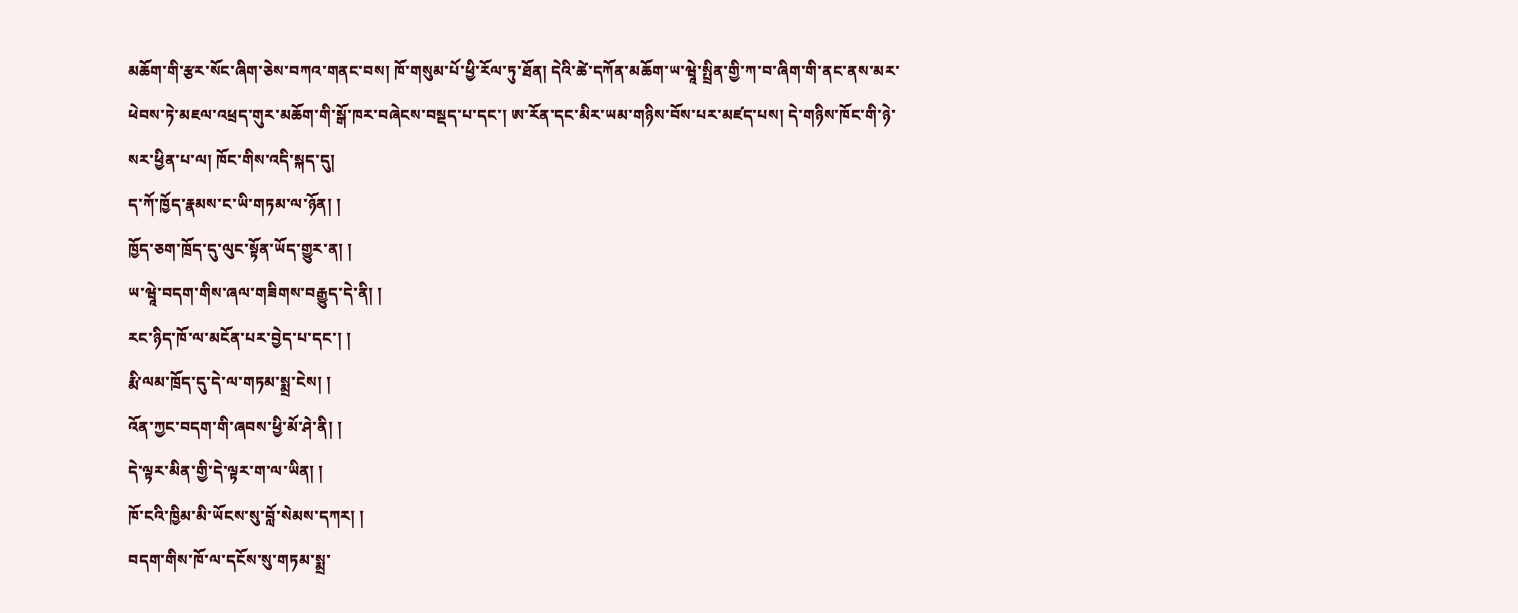མཆོག་གི་རྩར་སོང་ཞིག་ཅེས་བཀའ་གནང་བས། ཁོ་གསུམ་པོ་ཕྱི་རོལ་ཏུ་ཐོན། དེའི་ཚེ་དཀོན་མཆོག་ཡ་ཝཱེ་སྤྲིན་གྱི་ཀ་བ་ཞིག་གི་ནང་ནས་མར་ཕེབས་ཏེ་མཇལ་འཕྲད་གུར་མཆོག་གི་སྒོ་ཁར་བཞེངས་བསྡད་པ་དང་། ཨ་རོན་དང་མིར་ཡམ་གཉིས་བོས་པར་མཛད་པས། དེ་གཉིས་ཁོང་གི་ཉེ་སར་ཕྱིན་པ་ལ། ཁོང་གིས་འདི་སྐད་དུ།
ད་ཀོ་ཁྱོད་རྣམས་ང་ཡི་གཏམ་ལ་ཉོན། །
ཁྱོད་ཅག་ཁྲོད་དུ་ལུང་སྟོན་ཡོད་གྱུར་ན། །
ཡ་ཝཱེ་བདག་གིས་ཞལ་གཟིགས་བརྒྱུད་དེ་ནི། །
རང་ཉིད་ཁོ་ལ་མངོན་པར་བྱེད་པ་དང་། །
རྨི་ལམ་ཁྲོད་དུ་དེ་ལ་གཏམ་སྨྲ་ངེས། །
འོན་ཀྱང་བདག་གི་ཞབས་ཕྱི་མོ་ཤེ་ནི། །
དེ་ལྟར་མིན་གྱི་དེ་ལྟར་ག་ལ་ཡིན། །
ཁོ་ངའི་ཁྱིམ་མི་ཡོངས་སུ་བློ་སེམས་དཀར། །
བདག་གིས་ཁོ་ལ་དངོས་སུ་གཏམ་སྨྲ་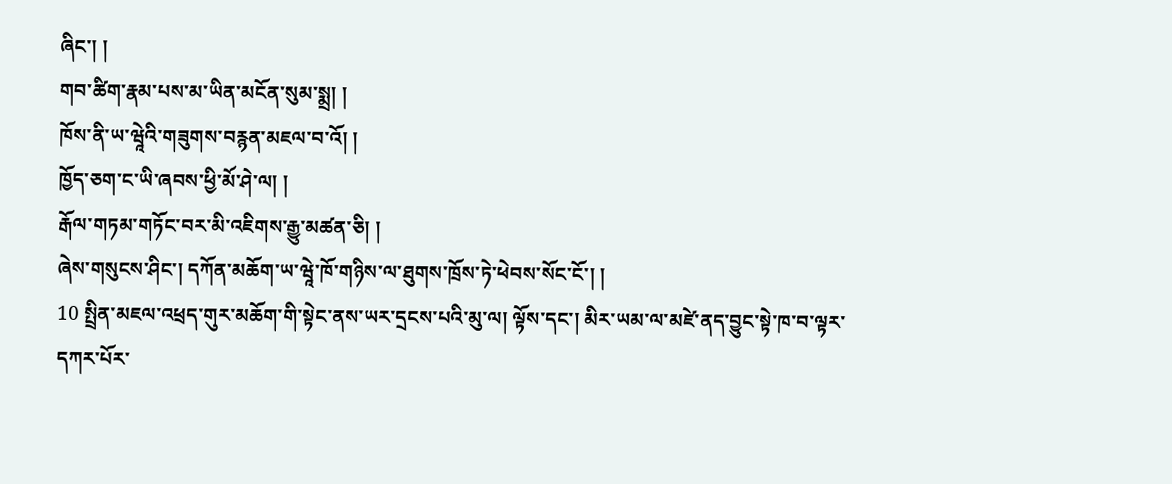ཞིང་། །
གབ་ཚིག་རྣམ་པས་མ་ཡིན་མངོན་སུམ་སྨྲ། །
ཁོས་ནི་ཡ་ཝཱེའི་གཟུགས་བརྙན་མཇལ་བ་འོ། །
ཁྱོད་ཅག་ང་ཡི་ཞབས་ཕྱི་མོ་ཤེ་ལ། །
རྒོལ་གཏམ་གཏོང་བར་མི་འཇིགས་རྒྱུ་མཚན་ཅི། །
ཞེས་གསུངས་ཤིང་། དཀོན་མཆོག་ཡ་ཝཱེ་ཁོ་གཉིས་ལ་ཐུགས་ཁྲོས་ཏེ་ཕེབས་སོང་ངོ་། །
10 སྤྲིན་མཇལ་འཕྲད་གུར་མཆོག་གི་སྟེང་ནས་ཡར་དྲངས་པའི་མུ་ལ། ལྟོས་དང་། མིར་ཡམ་ལ་མཛེ་ནད་བྱུང་སྟེ་ཁ་བ་ལྟར་དཀར་པོར་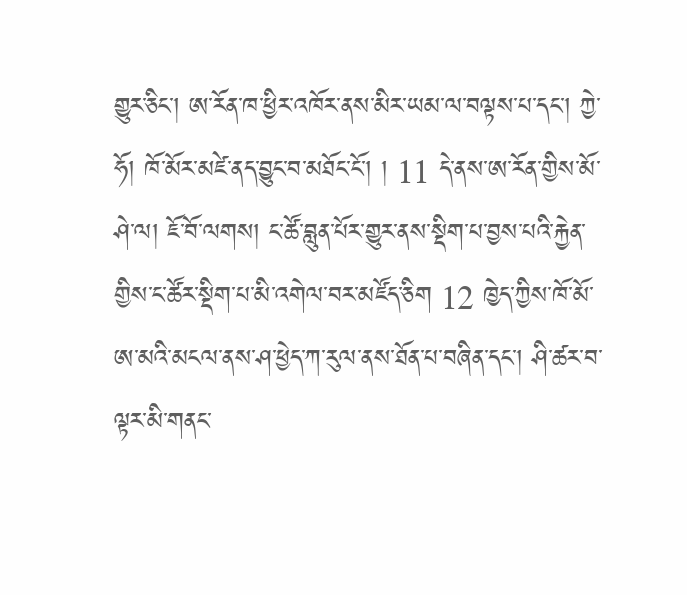གྱུར་ཅིང་། ཨ་རོན་ཁ་ཕྱིར་འཁོར་ནས་མིར་ཡམ་ལ་བལྟས་པ་དང་། ཀྱེ་ཧོ། ཁོ་མོར་མཛེ་ནད་བྱུང་བ་མཐོང་ངོ་། ། 11 དེ་ནས་ཨ་རོན་གྱིས་མོ་ཤེ་ལ། ཇོ་བོ་ལགས། ང་ཚོ་བླུན་པོར་གྱུར་ནས་སྡིག་པ་བྱས་པའི་རྐྱེན་གྱིས་ང་ཚོར་སྡིག་པ་མི་འགེལ་བར་མཛོད་ཅིག 12 ཁྱེད་ཀྱིས་ཁོ་མོ་ཨ་མའི་མངལ་ནས་ཤ་ཕྱེད་ཀ་རུལ་ནས་ཐོན་པ་བཞིན་དང་། ཤི་ཚར་བ་ལྟར་མི་གནང་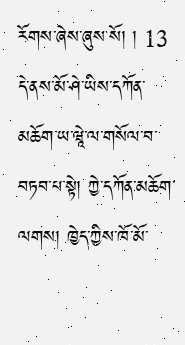རོགས་ཞེས་ཞུས་སོ། ། 13 དེ་ནས་མོ་ཤེ་ཡིས་དཀོན་མཆོག་ཡ་ཝཱེ་ལ་གསོལ་བ་བཏབ་པ་སྟེ། ཀྱེ་དཀོན་མཆོག་ལགས། ཁྱེད་ཀྱིས་ཁོ་མོ་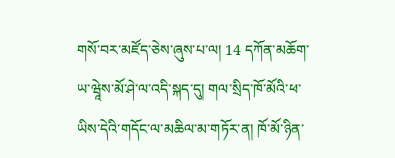གསོ་བར་མཛོད་ཅེས་ཞུས་པ་ལ། 14 དཀོན་མཆོག་ཡ་ཝཱེས་མོ་ཤེ་ལ་འདི་སྐད་དུ། གལ་སྲིད་ཁོ་མོའི་ཕ་ཡིས་དེའི་གདོང་ལ་མཆིལ་མ་གཏོར་ན། ཁོ་མོ་ཉིན་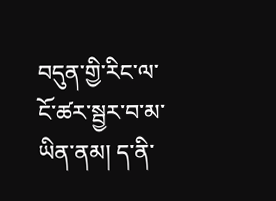བདུན་གྱི་རིང་ལ་ངོ་ཚར་སྦྱར་བ་མ་ཡིན་ནམ། ད་ནི་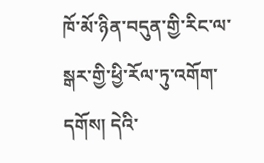ཁོ་མོ་ཉིན་བདུན་གྱི་རིང་ལ་སྒར་གྱི་ཕྱི་རོལ་ཏུ་འགོག་དགོས། དེའི་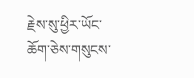རྗེས་སུ་ཕྱིར་ཡོང་ཆོག་ཅེས་གསུངས་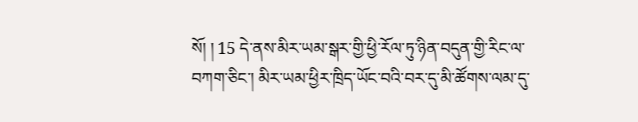སོ། ། 15 དེ་ནས་མིར་ཡམ་སྒར་གྱི་ཕྱི་རོལ་ཏུ་ཉིན་བདུན་གྱི་རིང་ལ་བཀག་ཅིང་། མིར་ཡམ་ཕྱིར་ཁྲིད་ཡོང་བའི་བར་དུ་མི་ཚོགས་ལམ་དུ་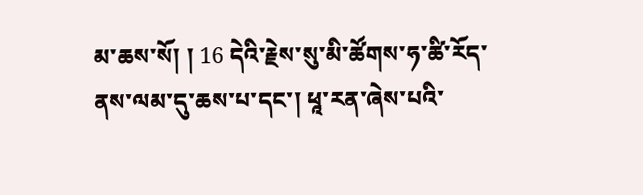མ་ཆས་སོ། ། 16 དེའི་རྗེས་སུ་མི་ཚོགས་ཧ་ཚི་རོད་ནས་ལམ་དུ་ཆས་པ་དང་། ཕཱ་རན་ཞེས་པའི་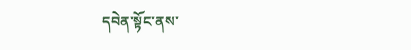དབེན་སྟོང་ནས་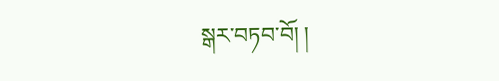སྒར་བཏབ་བོ། །